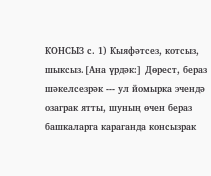КОНСЫЗ с. 1) Кыяфәтсез, котсыз, шыксыз.[Ана үрдәк:] Дөрест, бераз шәкелсезрәк --- ул йомырка эчендә озаграк ятты, шуның өчен бераз башкаларга караганда консызрак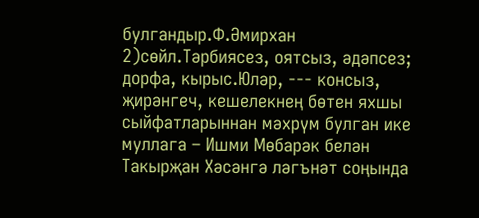булгандыр.Ф.Әмирхан 2)сөйл.Тәрбиясез, оятсыз, әдәпсез; дорфа, кырыс.Юләр, --- консыз, җирәнгеч, кешелекнең бөтен яхшы сыйфатларыннан мәхрүм булган ике муллага – Ишми Мөбарәк белән Такырҗан Хәсәнгә ләгънәт соңында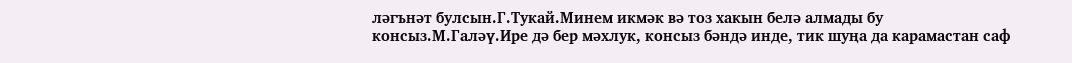ләгънәт булсын.Г.Тукай.Минем икмәк вә тоз хакын белә алмады бу консыз.М.Галәү.Ире дә бер мәхлук, консыз бәндә инде, тик шуңа да карамастан саф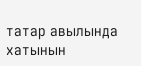татар авылында хатынын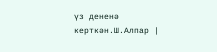үз дененә керткән.Ш.Алпар |